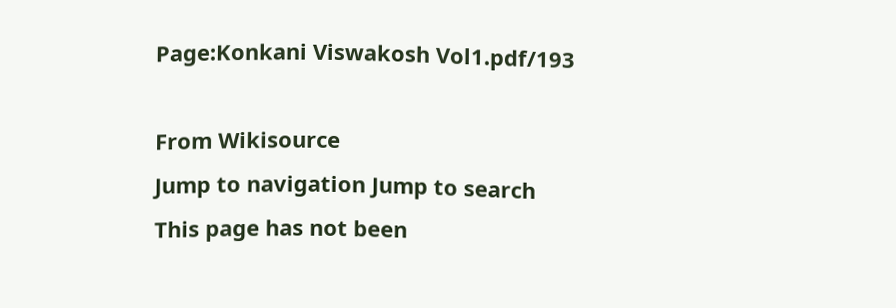Page:Konkani Viswakosh Vol1.pdf/193

From Wikisource
Jump to navigation Jump to search
This page has not been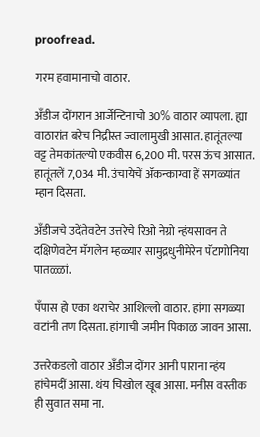proofread.

गरम हवामानाचो वाठार.

अँडीज दोंगरान आर्जेन्टिनाचो 30% वाठार व्यापला. ह्या वाठारांत बरेच निद्रीस्त ज्वालामुखी आसात. हातूंतल्या वट्ट तेमकांतल्यो एकवीस 6,200 मी. परस ऊंच आसात. हातूंतलें 7,034 मी. उंचायेचें ॲकन्काग्वा हें सगळ्यांत म्हान दिसता.

अँडीजचे उदेंतेवटेन उत्तरेचे रिओ नेग्रो न्हंयसावन ते दक्षिणेवटेन मॅगलेन म्हळ्यार सामुद्रधुनीमेरेन पॅटागोनिया पातळ्ळां.

पँपास हो एका थराचेर आशिल्लो वाठार. हांगा सगळ्या वटांनी तण दिसता. हांगाची जमीन पिकाळ जावन आसा.

उत्तरेकडलो वाठार अँडीज दोंगर आनी पाराना न्हंय हांचेमदीं आसा. थंय चिखोल खूब आसा. मनीस वस्तीक ही सुवात समा ना.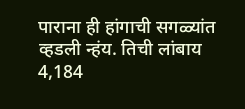पाराना ही हांगाची सगळ्यांत व्हडली न्हंय. तिची लांबाय 4,184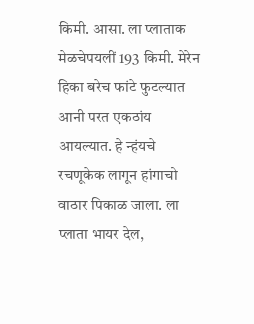किमी. आसा. ला प्लाताक मेळचेपयलीं 193 किमी. मेरेन हिका बरेच फांटे फुटल्यात आनी परत एकठांय आयल्यात. हे न्हंयचे रचणूकेक लागून हांगाचो वाठार पिकाळ जाला. ला प्लाता भायर देल,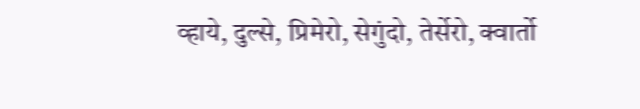व्हाये, दुल्से, प्रिमेरो, सेगुंदो, तेर्सेरो, क्वार्तो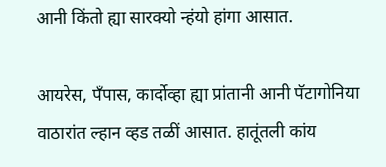आनी किंतो ह्या सारक्यो न्हंयो हांगा आसात.

आयरेस, पँपास, कार्दोव्हा ह्या प्रांतानी आनी पॅटागोनिया वाठारांत ल्हान व्हड तळीं आसात. हातूंतली कांय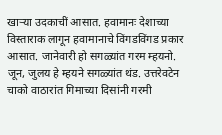खाऱ्या उदकाचीं आसात. हवामानः देशाच्या विस्ताराक लागून हवामानाचे विंगडविंगड प्रकार आसात. जानेवारी हो सगळ्यांत गरम म्हयनो. जून, जुलय हे म्हयने सगळ्यांत थंड. उत्तरेवटेन चाको वाठारांत गिमाच्या दिसांनी गरमी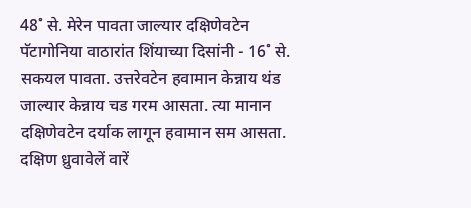48˚ से. मेरेन पावता जाल्यार दक्षिणेवटेन पॅटागोनिया वाठारांत शिंयाच्या दिसांनी - 16˚ से. सकयल पावता. उत्तरेवटेन हवामान केन्नाय थंड जाल्यार केन्नाय चड गरम आसता. त्या मानान दक्षिणेवटेन दर्याक लागून हवामान सम आसता. दक्षिण ध्रुवावेलें वारें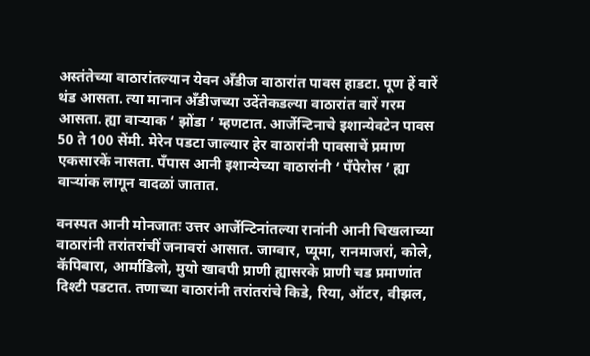अस्तंतेच्या वाठारांतल्यान येवन अँडीज वाठारांत पावस हाडटा. पूण हें वारें थंड आसता. त्या मानान अँडीजच्या उदेंतेकडल्या वाठारांत वारें गरम आसता. ह्या वाऱ्याक ‘ झोंडा ’ म्हणटात. आर्जेन्टिनाचे इशान्येवटेन पावस 50 ते 100 सेंमी. मेरेन पडटा जाल्यार हेर वाठारांनी पावसाचें प्रमाण एकसारकें नासता. पँपास आनी इशान्येच्या वाठारांनी ‘ पँपेरोस ’ ह्या वाऱ्यांक लागून वादळां जातात.

वनस्पत आनी मोनजातः उत्तर आर्जेन्टिनांतल्या रानांनी आनी चिखलाच्या वाठारांनी तरांतरांचीं जनावरां आसात. जाग्वार, प्यूमा, रानमाजरां, कोले, कॅपिबारा, आर्माडिलो, मुयो खावपी प्राणी ह्यासरके प्राणी चड प्रमाणांत दिश्टी पडटात. तणाच्या वाठारांनी तरांतरांचे किडे, रिया, ऑटर, वीझल,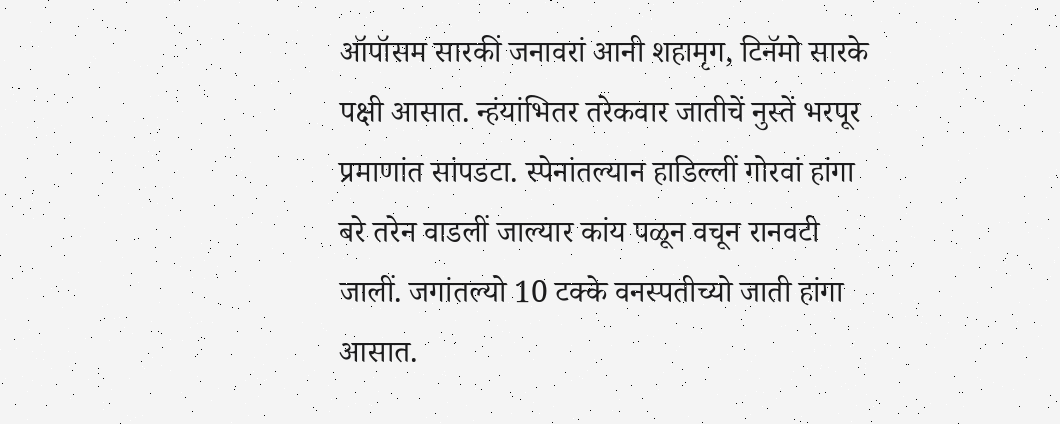ऑपॉसम सारकीं जनावरां आनी शहामृग, टिनॅमो सारके पक्षी आसात. न्हंयांभितर तरेकवार जातीचें नुस्तें भरपूर प्रमाणांत सांपडटा. स्पेनांतल्यान हाडिल्लीं गोरवां हांगा बरे तरेन वाडलीं जाल्यार कांय पळून वचून रानवटी जालीं. जगांतल्यो 10 टक्के वनस्पतीच्यो जाती हांगा आसात.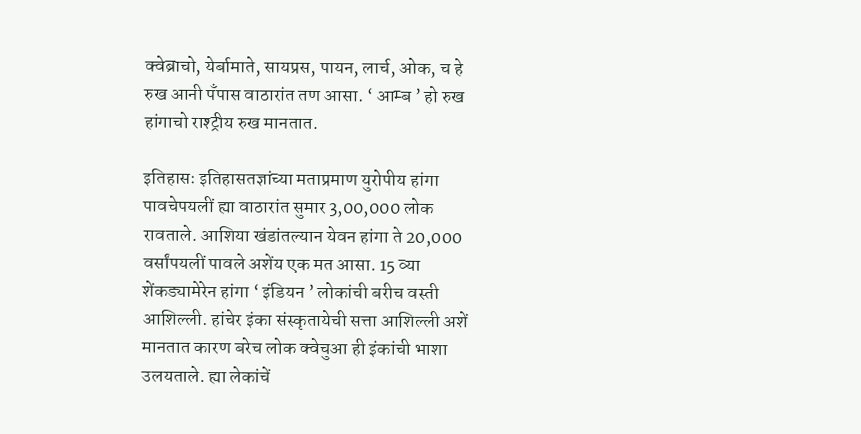क्वेब्राचो, येर्बामाते, सायप्रस, पायन, लार्च, ओक, च हे रुख आनी पँपास वाठारांत तण आसा. ‘ आम्ब ’ हो रुख हांगाचो राश्ट्रीय रुख मानतात.

इतिहासः इतिहासतज्ञांच्या मताप्रमाण युरोपीय हांगा पावचेपयलीं ह्या वाठारांत सुमार 3,00,000 लोक रावताले. आशिया खंडांतल्यान येवन हांगा ते 20,000 वर्सांपयलीं पावले अशेंय एक मत आसा. 15 व्या शेंकड्यामेरेन हांगा ‘ इंडियन ’ लोकांची बरीच वस्ती आशिल्ली. हांचेर इंका संस्कृतायेची सत्ता आशिल्ली अशें मानतात कारण बरेच लोक क्वेचुआ ही इंकांची भाशा उलयताले. ह्या लेकांचें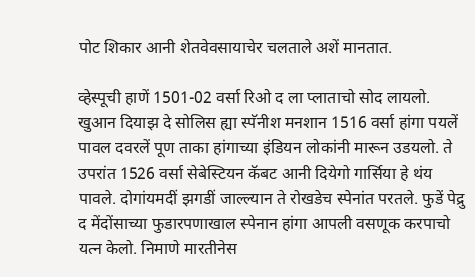पोट शिकार आनी शेतवेवसायाचेर चलताले अशें मानतात.

व्हेस्पूची हाणें 1501-02 वर्सा रिओ द ला प्लाताचो सोद लायलो. खुआन दियाझ दे सोलिस ह्या स्पॅनीश मनशान 1516 वर्सा हांगा पयलें पावल दवरलें पूण ताका हांगाच्या इंडियन लोकांनी मारून उडयलो. ते उपरांत 1526 वर्सा सेबेस्टियन कॅबट आनी दियेगो गार्सिया हे थंय पावले. दोगांयमदीं झगडीं जाल्ल्यान ते रोखडेच स्पेनांत परतले. फुडें पेद्रु द मेंदोंसाच्या फुडारपणाखाल स्पेनान हांगा आपली वसणूक करपाचो यत्न केलो. निमाणे मारतीनेस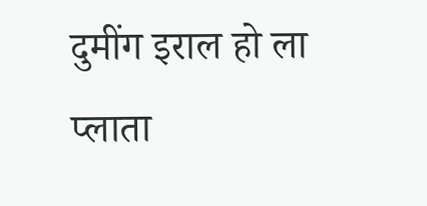दुमींग इराल हो ला प्लाता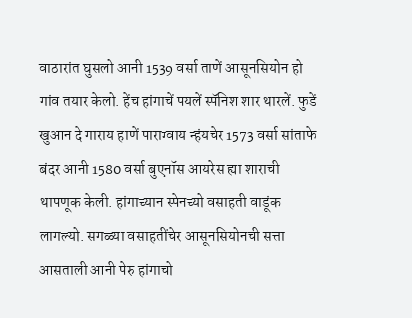वाठारांत घुसलो आनी 1539 वर्सा ताणें आसूनसियोन हो गांव तयार केलो. हेंच हांगाचें पयलें स्पॅनिश शार थारलें. फुडें खुआन दे गाराय हाणें पाराग्वाय न्हंयचेर 1573 वर्सा सांताफे बंदर आनी 1580 वर्सा बुएनॉस आयरेस ह्या शाराची थापणूक केली. हांगाच्यान स्पेनच्यो वसाहती वाडूंक लागल्यो. सगळ्या वसाहतींचेर आसूनसियोनची सत्ता आसताली आनी पेरु हांगाचो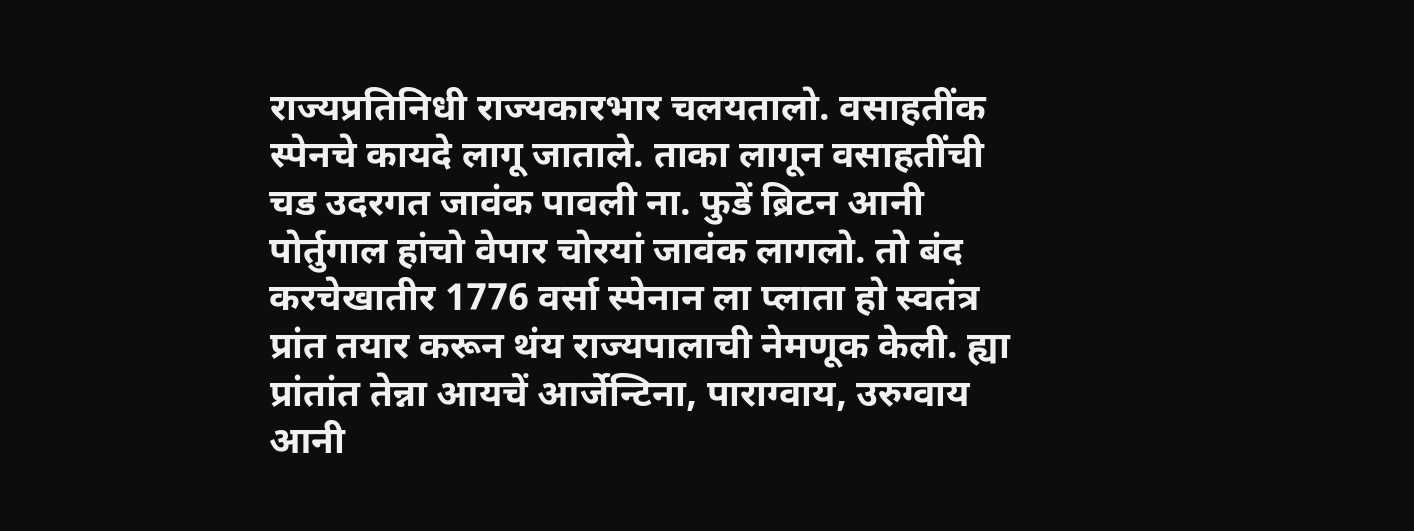राज्यप्रतिनिधी राज्यकारभार चलयतालो. वसाहतींक स्पेनचे कायदे लागू जाताले. ताका लागून वसाहतींची चड उदरगत जावंक पावली ना. फुडें ब्रिटन आनी पोर्तुगाल हांचो वेपार चोरयां जावंक लागलो. तो बंद करचेखातीर 1776 वर्सा स्पेनान ला प्लाता हो स्वतंत्र प्रांत तयार करून थंय राज्यपालाची नेमणूक केली. ह्या प्रांतांत तेन्ना आयचें आर्जेन्टिना, पाराग्वाय, उरुग्वाय आनी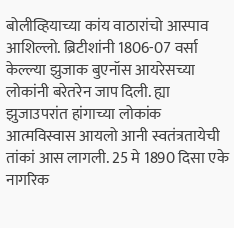बोलीव्हियाच्या कांय वाठारांचो आस्पाव आशिल्लो. ब्रिटीशांनी 1806-07 वर्सा केल्ल्या झुजाक बुएनॉस आयरेसच्या लोकांनी बरेतरेन जाप दिली. ह्या झुजाउपरांत हांगाच्या लोकांक आत्मविस्वास आयलो आनी स्वतंत्रतायेची तांकां आस लागली. 25 मे 1890 दिसा एके नागरिक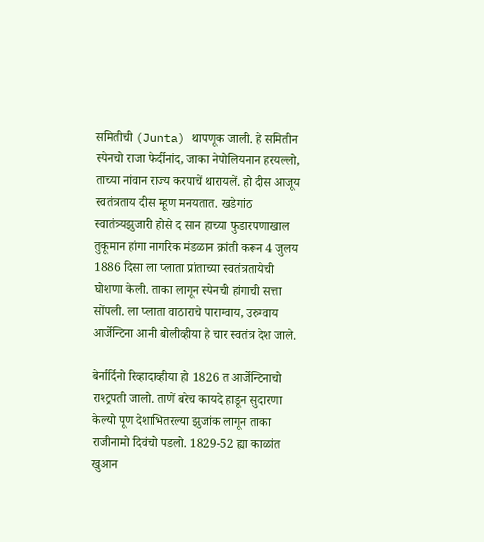समितीची (Junta) थापणूक जाली. हे समितीन स्पेनचो राजा फेर्दीनांद, जाका नेपोलियनान हरयल्लो, ताच्या नांवान राज्य करपाचें थारायलें. हो दीस आजूय स्वतंत्रताय दीस म्हूण मनयतात. खडेगांठ स्वातंत्र्यझुजारी होसे द सान हाच्या फुडारपणाखाल तुकूमान हांगा नागरिक मंडळान क्रांती करून 4 जुलय 1886 दिसा ला प्लाता प्रांताच्या स्वतंत्रतायेची घोशणा केली. ताका लागून स्पेनची हांगाची सत्ता सोंपली. ला प्लाता वाठाराचे पाराग्वाय, उरुग्वाय आर्जेन्टिना आनी बोलीव्हीया हे चार स्वतंत्र देश जाले.

बेर्नार्दिनो रिव्हादाव्हीया हो 1826 त आर्जेन्टिनाचो राश्ट्रपती जालो. ताणें बरेच कायदे हाडून सुदारणा केल्यो पूण देशाभितरल्या झुजांक लागून ताका राजीनामो दिवंचो पडलो. 1829-52 ह्या काळांत खुआन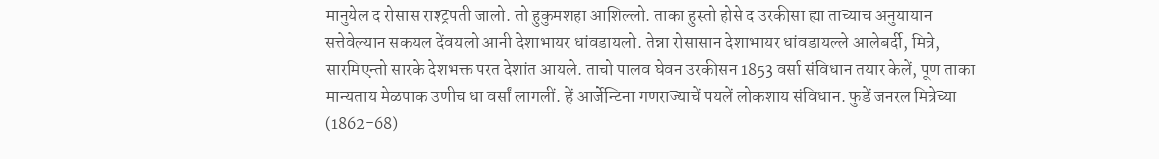मानुयेल द रोसास राश्ट्रपती जालो. तो हुकुमशहा आशिल्लो. ताका हुस्तो होसे द उरकीसा ह्या ताच्याच अनुयायान सत्तेवेल्यान सकयल देंवयलो आनी देशाभायर धांवडायलो. तेन्ना रोसासान देशाभायर धांवडायल्ले आलेबर्दी, मित्रे, सारमिएन्तो सारके देशभक्त परत देशांत आयले. ताचो पालव घेवन उरकीसन 1853 वर्सा संविधान तयार केलें, पूण ताका मान्यताय मेळपाक उणीच धा वर्सां लागलीं. हें आर्जेन्टिना गणराज्याचें पयलें लोकशाय संविधान. फुडें जनरल मित्रेच्या (1862-68)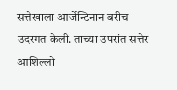सत्तेखाला आर्जेन्टिनान बरीच उदरगत केली. ताच्या उपरांत सत्तेर आशिल्लो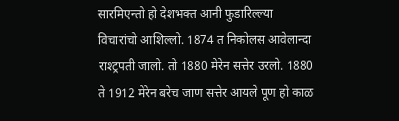सारमिएन्तो हो देशभक्त आनी फुडारिल्ल्या विचारांचो आशिल्लो. 1874 त निकोलस आवेलान्दा राश्ट्रपती जालो. तो 1880 मेरेन सत्तेर उरलो. 1880 ते 1912 मेरेन बरेच जाण सत्तेर आयले पूण हो काळ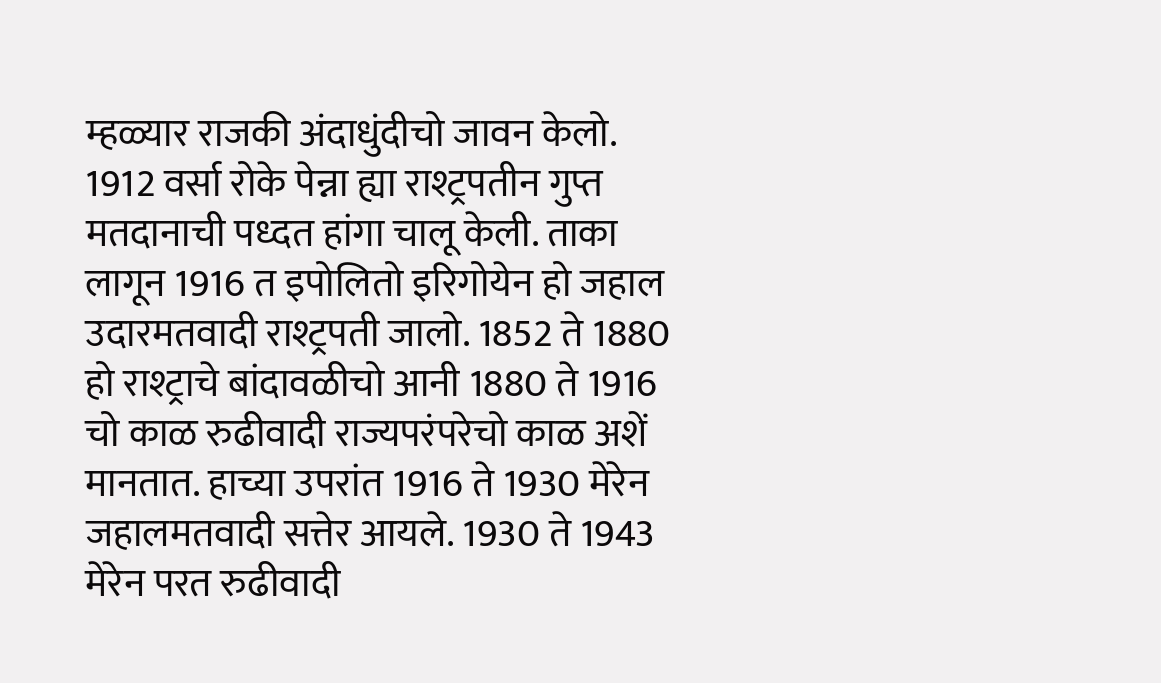म्हळ्यार राजकी अंदाधुंदीचो जावन केलो. 1912 वर्सा रोके पेन्ना ह्या राश्ट्रपतीन गुप्त मतदानाची पध्दत हांगा चालू केली. ताका लागून 1916 त इपोलितो इरिगोयेन हो जहाल उदारमतवादी राश्ट्रपती जालो. 1852 ते 1880 हो राश्ट्राचे बांदावळीचो आनी 1880 ते 1916 चो काळ रुढीवादी राज्यपरंपरेचो काळ अशें मानतात. हाच्या उपरांत 1916 ते 1930 मेरेन जहालमतवादी सत्तेर आयले. 1930 ते 1943 मेरेन परत रुढीवादी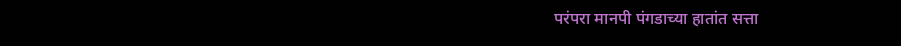परंपरा मानपी पंगडाच्या हातांत सत्ता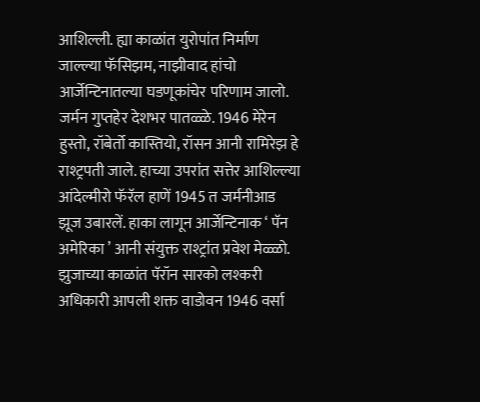आशिल्ली. ह्या काळांत युरोपांत निर्माण जाल्ल्या फॅसिझम, नाझीवाद हांचो आर्जेन्टिनातल्या घडणूकांचेर परिणाम जालो. जर्मन गुप्तहेर देशभर पातळ्ळे. 1946 मेरेन हुस्तो, रॉबेर्तो कास्तियो, रॉसन आनी रामिरेझ हे राश्ट्रपती जाले. हाच्या उपरांत सत्तेर आशिल्ल्या आंदेल्मीरो फॅरॅल हाणें 1945 त जर्मनीआड झूज उबारलें. हाका लागून आर्जेन्टिनाक ‘ पॅन अमेरिका ’ आनी संयुक्त राश्ट्रांत प्रवेश मेळ्ळो. झुजाच्या काळांत पॅरॉन सारको लश्करी अधिकारी आपली शक्त वाडोवन 1946 वर्सा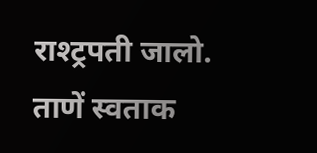राश्ट्रपती जालो. ताणें स्वताक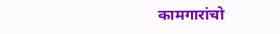कामगारांचो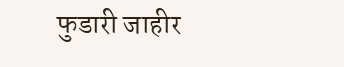फुडारी जाहीर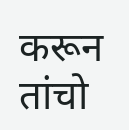करून तांचो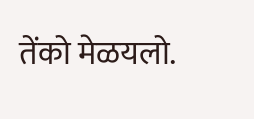तेंको मेळयलो.